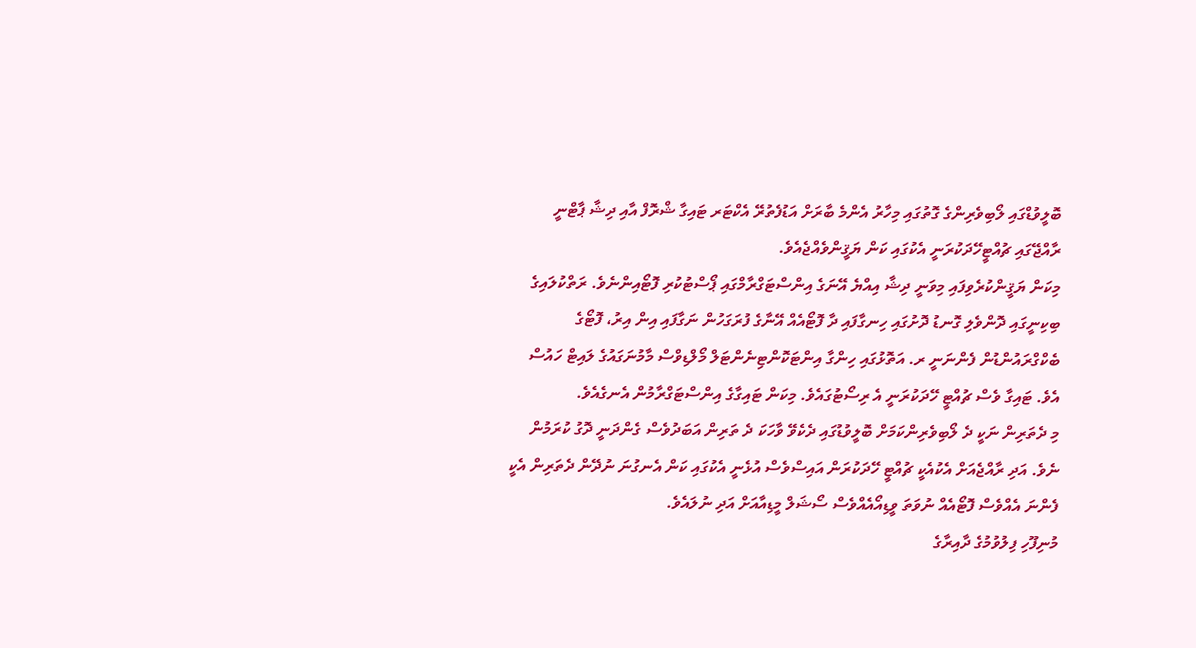ބޮލީވުޑްގައި ލޯބިވެރިންގެ ގޮތުގައި މިހާރު އެންމެ ބާރަށް އަޑުފެތުރޭ އެކްޓަރ ޓައިގާ ޝްރޮފް އާއި ދިޝާ ޕާޓްނީ ރާއްޖޭގައި ޗުއްޓީހޭދަކުރަނީ އެކުގައި ކަން ޔަޤީންވެއްޖެއެވެ.
މިކަން ޔަޤީންކުރެވިފައި މިވަނީ ދިޝާ އިއްޔެ އޭނަގެ އިންސްޓަގްރާމްގައި ޕޯސްޓުކުރި ފޮޓޯއިންނެވެ. ރަތްކުލައިގެ ބިކިނީގައި ދޮންވެލި ގޮނޑު ދޮށުގައި ހިނގާފައި ދާ ފޮޓޯއެއް އޭނާގެ ފުރަގަހުން ނަގާފައި އިން އިރު، ފޮޓޯގެ ބެކްގްރައުންޑުން ފެންނަނީ ރ. އަތޮޅުގައި ހިންގާ އިންޓަކޮންޓިނެންޓަލް މޯލްޑިވްސް މާމުނަގައުގެ ލައިޓް ހައުސް އެވެ. ޓައިގާ ވެސް ޗުއްޓީ ހޭދަކުރަނީ އެ ރިސޯޓުގައެވެ. މިކަން ޓައިގާގެ އިންސްޓަގްރާމުން އެނގެއެވެ.
މި ދެތަރިން ނަކީ ދެ ލޯބިވެރިންކަމަށް ބޮލީވުޑުގައި ދެކެވޭ ވާހަކަ ދެ ތަރިން އަބަދުވެސް ގެންދަނީ ދޮގު ކުރަމުން ނެވެ. އަދި ރާއްޖެއަށް އެކުއެކީ ޗުއްޓީ ހޭދަކުރަން އައިސްވެސް އުޅެނީ އެކުގައި ކަން އެނގުނަ ނުދޭން ދެތަރިން އެކީ ފެންނަ އެއްވެސް ފޮޓޯއެއް ނުވަތަ ވީޑިއޯއެއްވެސް ސޯޝަލް މީޑިއާއަށް އަދި ނުލައެވެ.
މުނިފޫހި ފިލުވުމުގެ ދާއިރާގެ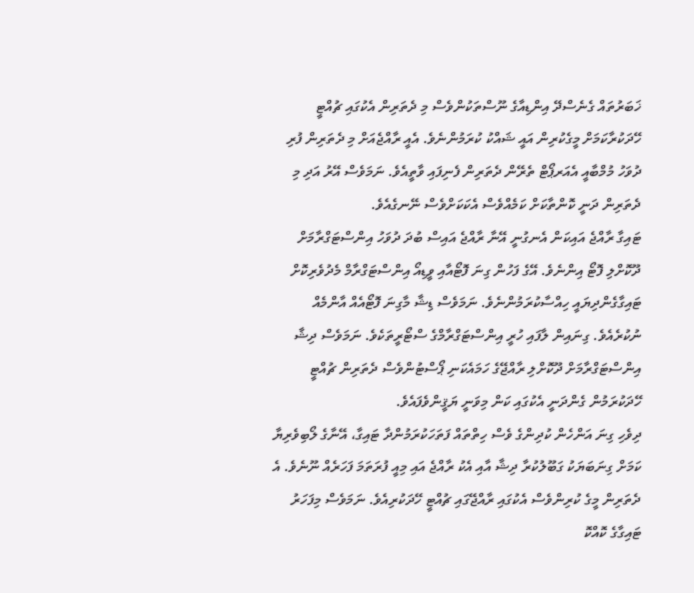ޚަބަރުތައް ގެނެސްދޭ އިންޑިއާގެ ނޫސްތަކުންވެސް މި ދެތަރިން އެކުގައި ޗުއްޓީ ހޭދަކުރާކަމަށް މީގެކުރިން އައީ ޝައްކު ކުރަމުންނެވެ. އެއީ ރާއްޖެއަށް މި ދެތަރިން ފުރި ދުވަހު މުމްބާއީ އެއަރޕޯޓް ތެރޭން ދެތަރިން ފެނިފައި ވާތީއެވެ. ނަމަވެސް އޭރު އަދި މި ދެތަރިން ދަނީ ކޮންތާކަށް ކަމެއްވެސް އެކަކަށްވެސް ނޭނގެއެވެ.
ޓައިގާ ރާއްޖެ އައިކަން އެނގުނީ އޭނާ ރާއްޖެ އައިސް ބުދަ ދުވަހު އިންސްޓަގްރާމަށް ދޫކޮށްލި ފޮޓޯ އިންނެވެ. އޭގެ ފަހުން ގިނަ ފޮޓޯއާއި ވީޑިއޯ އިންސްޓަގްރާމް މެދުވެރިކޮށް ޓައިގާގެންދިޔައީ ހިއްސާކުރަމުންނެވެ. ނަމަވެސް ޑިޝާ މާގިނަ ފޮޓޯއެއް އާންމެއް ނުކުރެއެވެ. ގިނައިން ލާފައި ހުރީ އިންސްޓަގްރާމްގެ ސްޓޯރީތަކެވެ. ނަމަވެސް ދިޝާ އިންސްޓަގްރާމަށް ދޫކޮށްލި ރާއްޖޭގެ ހަމައެކަނި ޕޯސްޓުންވެސް ދެތަރިން ޗުއްޓީ ހޭދަކުރަމުން ގެންދަނީ އެކުގައި ކަން މިވަނީ ޔަޤީންވެފައެވެ.
ދިވެހި ގިނަ އަންހެން ކުދިންގެ ވެސް ހިތްތައް ފަތަހަކުރަމުންދާ ޓައިގާ، އޭނާގެ ލޯބިވެރިޔާ ކަމަށް ގިނަބަޔަކު ގަބޫލުކުރާ ދިޝާ އާއި އެކު ރާއްޖެ އައި މިއީ ފުރަތަމަ ފަހަރެއް ނޫނެވެ. އެ ދެތަރިން މީގެ ކުރިންވެސް އެކުގައި ރާއްޖޭގައި ޗުއްޓީ ހޭދަކުރިއެވެ. ނަމަވެސް މިފަހަރު ޓައިގާގެ ކޮއްކޮ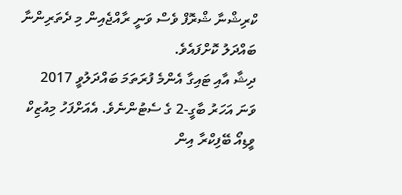ކްރިޝްނާ ޝްރޮފް ވެސް ވަނީ ރާއްޖެއިން މި ދެތަރިންނާ ބައްދަލު ކޮށްފައެވެ.
ދިޝާ އާއި ޓައިގާ އެންމެ ފުރަތަމަ ބައްދަލުވީ 2017 ވަނަ އަހަރު ބާގީ-2 ގެ ސެޓުންނެވެ. އެއަށްފަހު މިއުޒިކް ވީޑިއޯ ބޭފިކްރާ އިން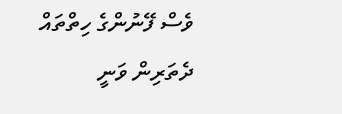ވެސް ފޭނުންގެ ހިތްތައް ދެތަރިން ވަނީ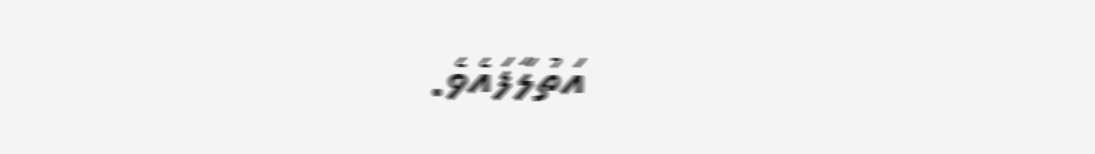އަތުލާފައެވެ.